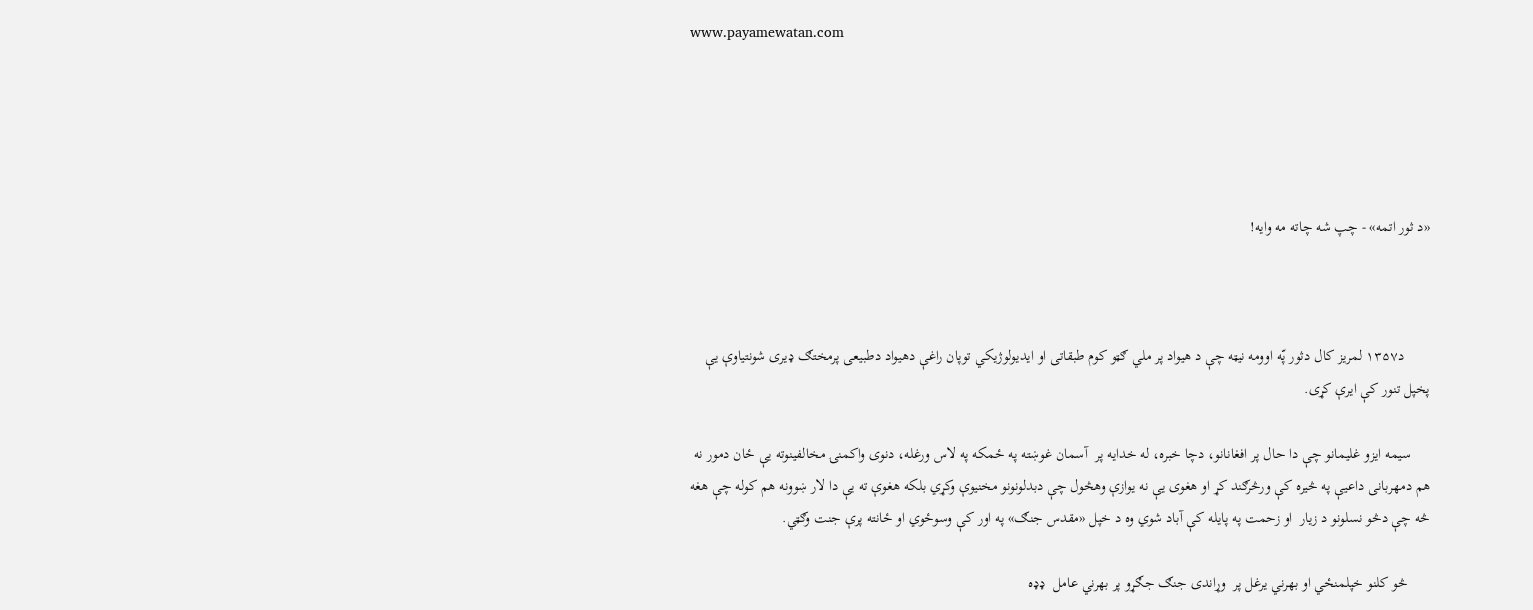www.payamewatan.com





«د ثور اتمه» - چپ شه چاته مه وایه!



       د۱۳۵۷ لمریز کال دثور پّه اوومه نیټه چې د هیواد پر ملي ګټو کوم طبقاتی او ایدیولوژیکي توپان راغې دهیواد دطبیعی پرمختګ ‌‌ډیری شونتیاوې یې پخپل تنور کې ایرې کړی.

     سیمه ایزو غلیمانو چې دا حال پر افغانانو، دچا خبره، له خدایه پر  آسمان غوښته په ځمکه په لاس ورغله، دنوی واکمنۍ مخالفینوته یې ځان دمور نه هم دمهربانی داعیې په څیره کې ورڅرګند کړ او هغوی یې نه یوازې وهڅول چې دبدلونونو مخنیوې وکړي بلکه هغوې ته یې دا لار ښوونه هم کوله چې هغه څه چې دڅو نسلونو د زیار  او زحمت په پایله کې آباد شوي وه د خپل «مقدس جنګ» په اور کې وسوځوي او ځانته پرې جنت وګټي.

      څو کلنو خپلمنځي او بهرني یرغل پر  وړاندی جنګ جګړو پر بهرني عامل  ډډه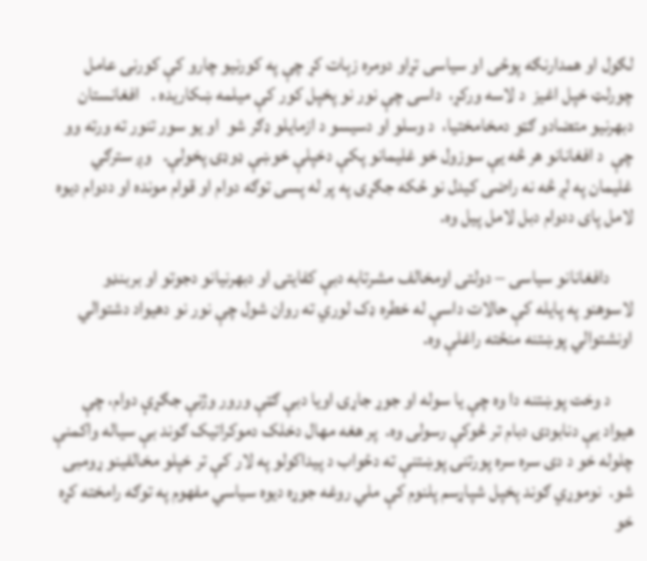لګول او همدارنګه پوځی او سیاسی تړاو دومره زېات کړ چې په کورنیو چارو کې کورنی عامل چورلټ خپل اغیز  د لاسه ورکړ،  داسی چې نور نو پخپل کور کې میلمه ښکاریده .   افغانستان دبهرنیو متضادو ګټو دمخامختیا،  د وسلو او دسیسو د ازمایلو ډګر شو  او یو سور تنور ته ورته وو  چې  د افغانانو هر څه یې سوزول خو غلیمانو پکې دخپلې خوښې ډوډۍ پخولې.   وږ سترګي غلیمان په لږ څه نه راضی کیدل نو ځکه جګړی په پر له پسی توګه دوام او قوام مونده او ددوام دیوه لامل پای ددوام دبل لامل پیل وه.

      دافغانانو سیاسی – دولتی اومخالف مشرتابه دبې کفایتۍ او دبهرنیانو دجوتو او بربنډو  لاسوهنو په پایله کې حالات داسې له خطره ډک لوري ته روان شول چې نور نو دهیواد دشتوالي اونشتوالي پوښتنه منځته راغلې وه.

      د وخت پوښتنه دا وه چې یا سوله او جوړ جاړۍ اویا دبې ګټې ورور وژنې جګړې دوام، چې هیواد یې دنابودۍ دبام تر څوکې رسولی وه.  پر هغه مهال دخلک دموکراتیک ګوند بې سیاله واکمنې چلوله خو د دی سره سره پورتنۍ پوښتنې ته دځواب د پیداکولو په لار کې تر خپلو مخالفینو ړومبی شو.  نوموړي ګوند پخپل شپاړسم پلنوم کې ملي روغه جوړه دیوه سیاسي مفهوم په توګه رامخته کړه  خو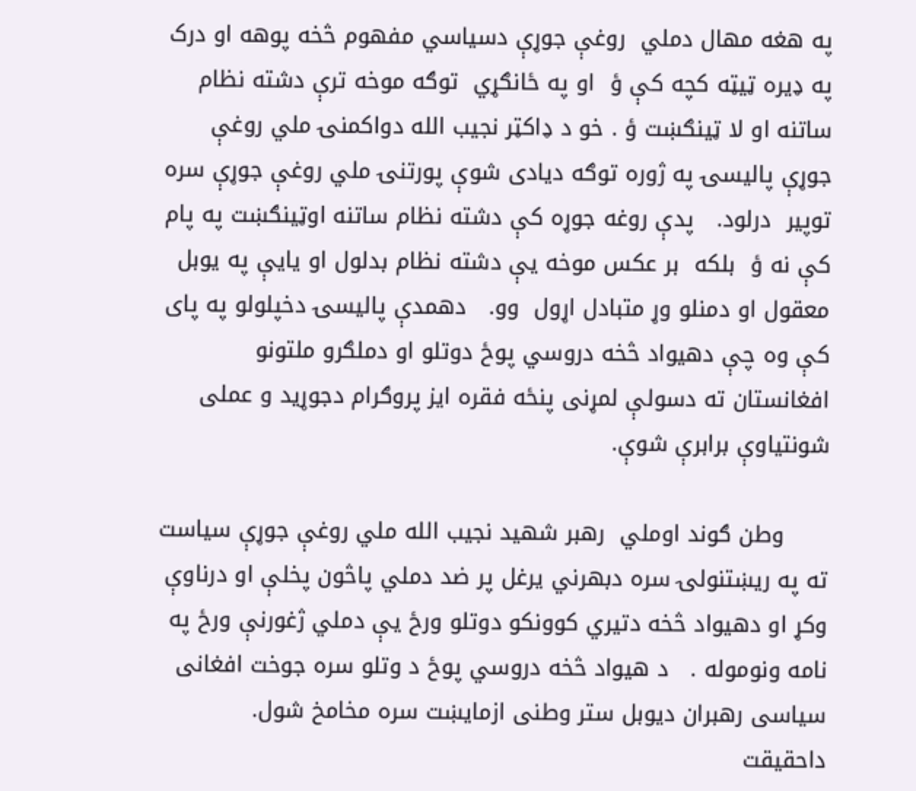په هغه مهال دملي  روغې جوړې دسیاسي مفهوم څخه پوهه او درک په ډیره ټیټه کچه کې ؤ  او په ځانګړي  توګه موخه ترې دشته نظام ساتنه او لا ټینګښت ؤ . خو د ډاکټر نجیب الله دواکمنۍ ملي روغې جوړې پالیسۍ په ژوره توګه دیادی شوې پورتنۍ ملي روغې جوړې سره توپیر  درلود.   پدې روغه جوړه کې دشته نظام ساتنه اوټینګښت په پام کې نه ؤ  بلکه  بر عکس موخه یې دشته نظام بدلول او یایې په یوبل معقول او دمنلو وړ متبادل اړول  وو.   دهمدې پالیسۍ دخپلولو په پای کې وه چې دهیواد څخه دروسي پوځ دوتلو او دملګرو ملتونو افغانستان ته دسولې لمړنی پنځه فقره ایز پروګرام دجوړید و عملی شونتیاوې برابرې شوې.

      وطن ګوند اوملي  رهبر شهید نجیب الله ملي روغې جوړې سیاست ته په ریښتنولۍ سره دبهرني یرغل پر ضد دملي پاڅون پخلې او درناوې وکړ او دهیواد څخه دتیري کوونکو دوتلو ورځ یې دملي ژغورنې ورځ په نامه ونوموله .   د هیواد څخه دروسي پوځ د وتلو سره جوخت افغانی سیاسی رهبران دیوبل ستر وطنی ازمایښت سره مخامخ شول.   داحقیقت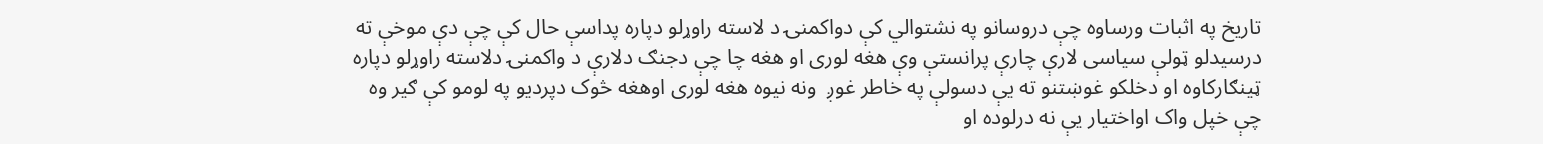تاریخ په اثبات ورساوه چې دروسانو په نشتوالي کې دواکمنۍ د لاسته راوړلو دپاره پداسې حال کې چې دې موخې ته درسیدلو ټولې سیاسی لارې چارې پرانستې وې هغه لوری او هغه چا چې دجنګ دلارې د واکمنۍ دلاسته راوړلو دپاره ټینګارکاوه او دخلکو غوښتنو ته یې دسولې په خاطر غوږ  ونه نیوه هغه لوری اوهغه څوک دپردیو په لومو کې ګیر وه چې خپل واک اواختیار یې نه درلوده او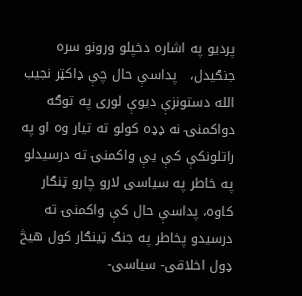پردیو په اشاره دخپلو ورونو سره جنګیدل،   پداسې حال چې ډاکټر نجیب الله دستونزې دیوې لوری په توګه دواکمنۍ نه ډډه کولو ته تیار وه او په راتلونکې کې یې واکمنۍ ته درسیدلو په خاطر په سیاسی لارو چارو ټنګار کاوه، پداسې حال کې واکمنۍ ته درسیدو پخاطر په جنګ ټینګار کول هیڅ ډول اخلاقی- سیاسی-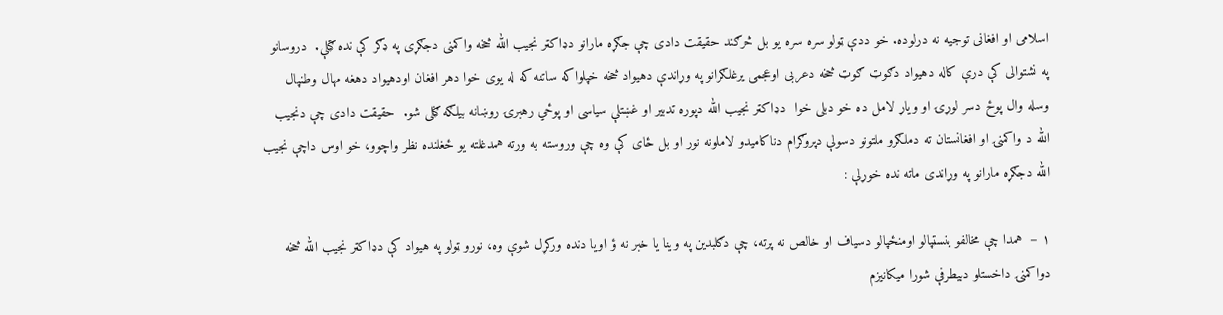اسلامی او افغانی توجیه نه درلوده. خو ددې ټولو سره سره یو بل څرګند حقیقت دادی چې جګړه مارانو دډاکټر نجیب الله څخه واکمنی دجګړی په ډګر کې نده ګټلې.  دروسانو په نشتوالی کې درې کاله دهیواد دګوټ ګوټ څخه دعربی اوعجمی یرغلګرانو په وړاندې دهیواد څخه خپلواکه ساتنه که له یوی خوا دهر افغان اودهیواد دهغه مهال وطنپال وسله وال پوځ دسر لوړۍ او ویاړ لامل ده خو دبلی خوا  دډاکټر نجیب الله دپوره تدبیر او غښتلې سیاسی او پوځي رهبرۍ روښانه بیلګه ګڼلی شو.  حقیقت دادی چې دنجیب الله د واکمنۍ او افغانستان ته دملګرو ملتونو دسولې دپروګرام دناکامیدو لاملونه نور او بل ځای کې وه چې وروسته به ورته همدغلته یو ځغلنده نظر واچوو، خو اوس داچې نجیب الله دجګړه مارانو په وړاندی ماته نده خوړلې :

۱ –  همدا چې مخالفو بنسټپالو اومنځپالو دسیاف او خالص نه پرته، چې دګلبدین په وینا یا خبر نه ؤ اویا دنده ورکړل شوې وه، نورو ټولو په هیواد کې دډاکټر نجیب الله څخه دواکمنۍ داخستلو دبیطرفې شورا میکانیزم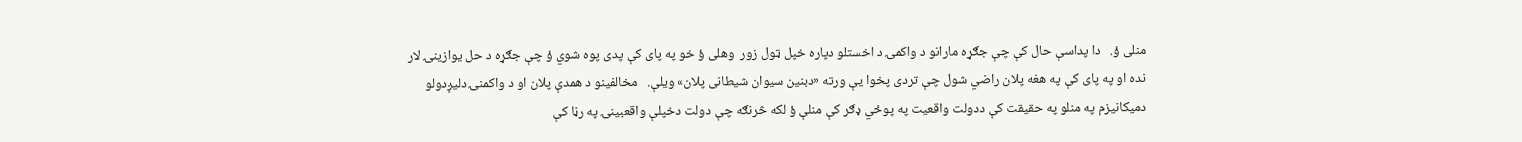منلی ؤ.   دا پداسې حال کې چې جګړه مارانو د واکمۍ د اخستلو دپاره خپل ټول زور  وهلی ؤ خو په پای کې پدی پوه شوي ؤ چې جګړه د حل یوازینۍ لار نده او په پای کې په هغه پلان راضي شول چې تردی پخوا یې ورته «دبنین سیوان شیطانی پلان» ویلې.   مخالفینو د همدې پلان او د واکمنۍ دلیږدولو دمیکانیزم په منلو په حقیقت کې ددولت واقعیت په پوځي ډګر کې منلې ؤ لکه څرنګه چې دولت دخپلې واقعبینۍ په رڼا کې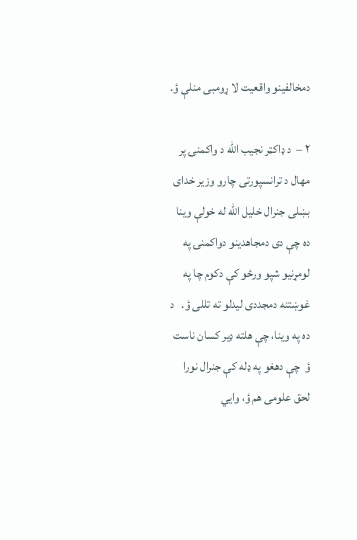دمخالفینو واقعیت لا ړومبی منلې ؤ.

۲ –  د ډاکټر نجیب الله د واکمنۍ پر مهال د ترانسپورتی چارو وزیر خدای بښلی جنرال خلیل الله له خولې وینا ده چې دی دمجاهدینو دواکمنۍ په لومړنیو شپو ورځو کې دکوم چا په غوښتنه دمجددی لیدلو ته تللی ؤ.   د ده په وینا، چې هلته ډیر کسان ناست ؤ  چې دهغو په ډله کې جنرال نورا لحق علومی هم ؤ، وایي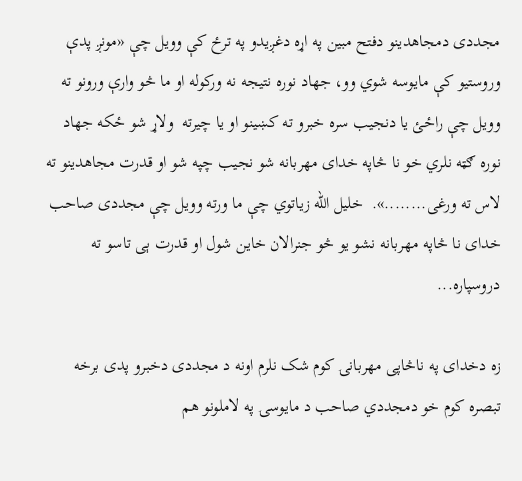مجددی دمجاهدینو دفتح مبین په اړه دغږیدو په ترځ کې وویل چې «مونږ پدې وروستیو کې مایوسه شوي وو، جهاد نوره نتیجه نه ورکوله او ما څو وارې ورونو ته وویل چې راځئ یا دنجیب سره خبرو ته کښینو او یا چیرته  ولاړ شو ځکه جهاد نوره ګټه نلري خو نا څاپه خدای مهربانه شو نجیب چپه شو او قدرت مجاهدینو ته لاس ته ورغی........».  خلیل الله زیاتوي چې ما ورته وویل چې مجددی صاحب خدای نا څاپه مهربانه نشو یو څو جنرالان خاین شول او قدرت ېی تاسو ته دروسپاره...

زه دخدای په ناڅاپی مهربانۍ کوم شک نلرم اونه د مجددی دخبرو پدی برخه  تبصره کوم خو دمجددي صاحب د مایوسۍ په لاملونو هم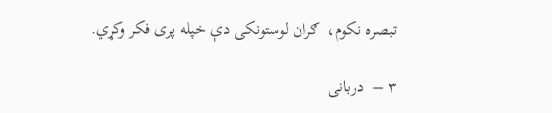تبصره نکوم،  ګران لوستونکی دې خپله پری فکر وکړي.

۳ –  دربانی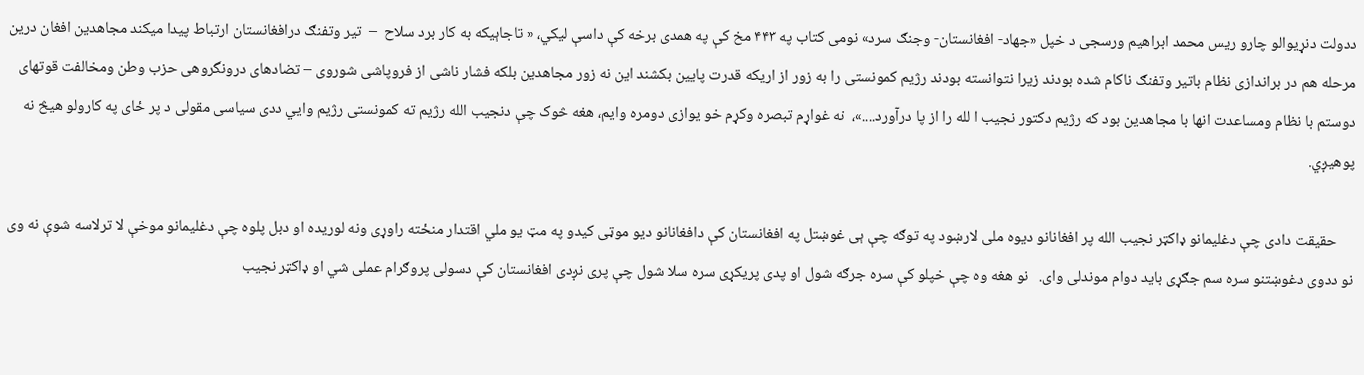ددولت دنړیوالو چارو ریس محمد ابراهیم ورسجی د خپل «جهاد- افغانستان- وجنګ سرد» نومی کتاب په ۴۴۳ مخ کې په همدی برخه کې داسې لیکي، « تاجاېیکه به کار برد سلاح  –  تیر وتفنګ درافغانستان ارتباط پیدا میکند مجاهدین افغان درین مرحله هم در براندازی نظام باتیر وتفنګ ناکام شده بودند زیرا نتوانسته بودند رژیم کمونستی را به زور از اریکه قدرت پایین بکشند این نه زور مجاهدین بلکه فشار ناشی از فروپاشی شوروی – تضادهای درونگروهی حزب وطن ومخالفت قوتهای دوستم با نظام ومساعدت انها با مجاهدین بود که رژیم دکتور نجیب ا لله را از پا درآورد....»،  نه غواړم تبصره وکړم خو یوازی دومره وایم، هغه څوک چې دنجیب الله رژیم ته کمونستی رژیم وایي ددی سیاسی مقولی د پر ځای په کارولو هیڅ نه پوهیږي.

     حقیقت دادی چې دغلیمانو ډاکټر نجیب الله پر افغانانو دیوه ملی لارښود په توګه چې ېی غوښتل په افغانستان کې دافغانانو دیو موټی کیدو په مټ یو ملي اقتدار منځته راوړی ونه لوریده او دبل پلوه چې دغلیمانو موخې لا ترلاسه شوې نه وی نو ددوی دغوښتنو سره سم جګړی باید دوام موندلی وای.   نو هغه وه چې خپلو کې سره جرګه شول او پدی پریکړی سره سلا شول چې پری نږدی افغانستان کې دسولی پروګرام عملی شي او ډاکټر نجیب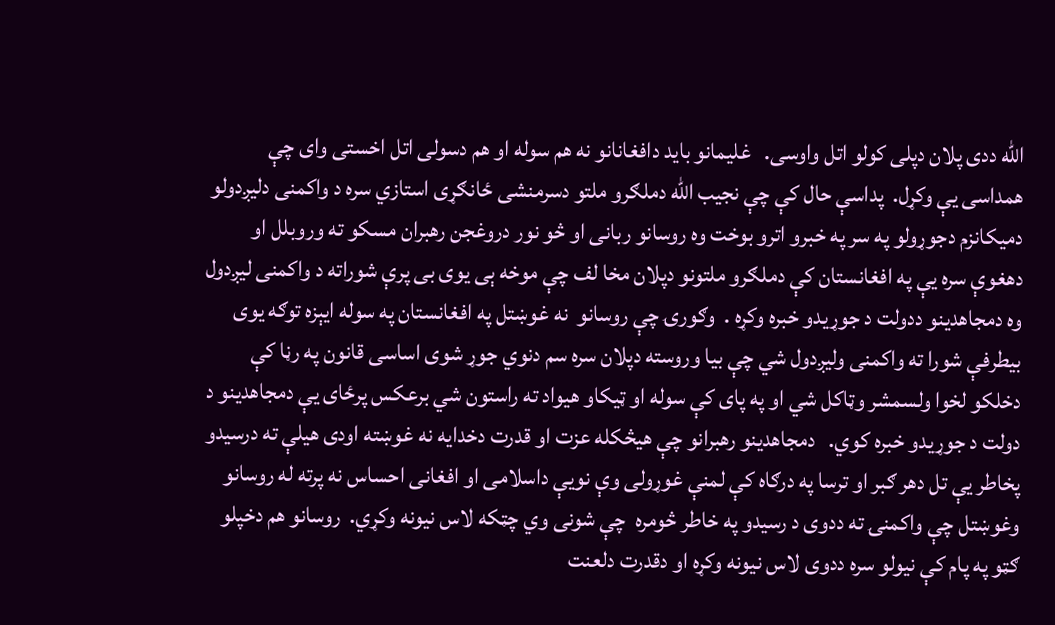الله ددی پلان دپلی کولو اتل واوسی.   غلیمانو باید دافغانانو نه هم سوله او هم دسولی اتل اخستی وای چې همداسی یې وکړل.  پداسې حال کې چې نجیب الله دملګرو ملتو دسرمنشی ځانګړی استازي سره د واکمنی دلیږدولو دمیکانزم دجوړولو په سر په خبرو اترو بوخت وه روسانو ربانی او څو نور دروغجن رهبران مسکو ته وروبلل او دهغوې سره یې په افغانستان کې دملګرو ملتونو دپلان مخا لف چې موخه ېی یوی بی پرې شوراته د واکمنی لیږدول وه دمجاهدینو ددولت د جوړیدو خبره وکړه .  وګورۍ چې روسانو  نه غوښتل په افغانستان په سوله ایېزه توګه یوی بیطرفې شورا ته واکمنی ولیږدول شي چې بیا وروسته دپلان سره سم دنوي جوړ شوی اساسی قانون په رڼا کې دخلکو لخوا ولسمشر وټاکل شي او په پای کې سوله او ټیکاو هیواد ته راستون شي برعکس پرځای یې دمجاهدینو د دولت د جوړیدو خبره کوي.   دمجاهدینو رهبرانو چې هیڅکله عزت او قدرت دخدایه نه غوښته اودی هیلې ته درسیدو پخاطر یې تل دهر ګبر او ترسا په درګاه کې لمنې غوړولی وې نویې داسلامی او افغانی احساس نه پرته له روسانو وغوښتل چې واکمنۍ ته ددوی د رسیدو په خاطر څومره  چې شونی وي چټکه لاس نیونه وکړي.  روسانو هم دخپلو ګټو په پام کې نیولو سره ددوی لاس نیونه وکړه او دقدرت دلعنت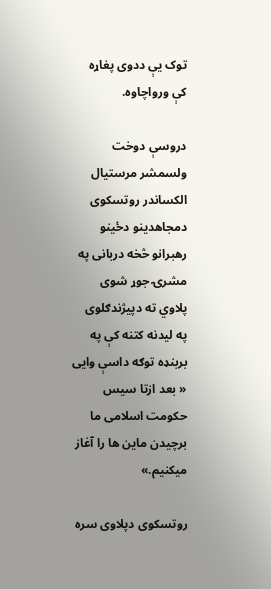توک یې ددوی پغاړه کې ورواچاوه.

دروسې دوخت ولسمشر مرستیال الکساندر روتسکوی دمجاهدینو دځینو رهبرانو څخه دربانی په مشرۍ جوړ شوی پلاوي ته دپیژندګلوی په لیدنه کتنه کې په بربنډه توګه داسې وایی « بعد ازتا سیس حکومت اسلامی ما برچیدن ماین ها را آغاز میکنیم.»

روتسکوی دپلاوی سره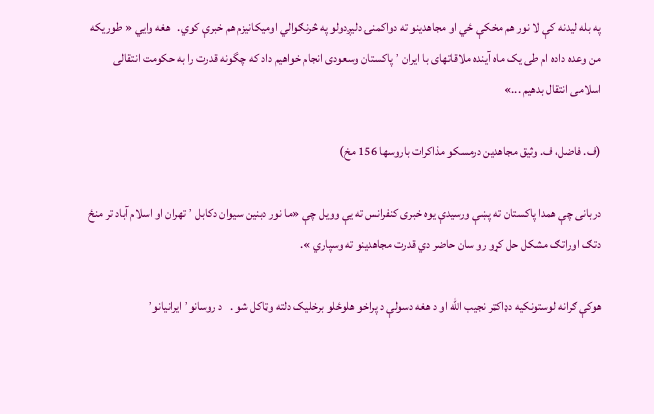په بله لیدنه کې لا نور هم مخکې ځي او مجاهدینو ته دواکمنۍ دلیږدولو په څرنګوالي اومیکانیزم هم خبرې کوي.   هغه وایي « طوریکه من وعده داده ام طی یک ماه آینده ملاقاتهای با ایران ٬ پاکستان وسعودی انجام خواهیم داد که چگونه قدرت را به حکومت انتقالی اسلامی انتقال بدهیم ...»

(ف. فاضل، ف. وثیق مجاهدین درمسکو مذاکرات باروسها 156 مخ)

دربانی چې همدا پاکستان ته پښې ورسیدې یوه خبری کنفرانس ته یې وویل چې «ما نور دبنین سیوان دکابل ٬ تهران او اسلام آباد تر منځ دتګ اوراتګ مشکل حل کړو رو سان حاضر دي قدرت مجاهدینو ته وسپاري ».

هوکې ګرانه لوستونکیه دډاکټر نجیب الله او د هغه دسولې د پراخو هلوځلو برخلیک دلته وټاکل شو .   د روسانو٬ ایرانیانو٬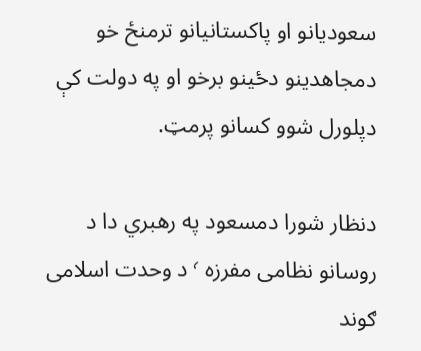سعودیانو او پاکستانیانو ترمنځ خو دمجاهدینو دځینو برخو او په دولت کې دپلورل شوو کسانو پرمټ.

دنظار شورا دمسعود په رهبري دا د روسانو نظامی مفرزه ٬ د وحدت اسلامی ګوند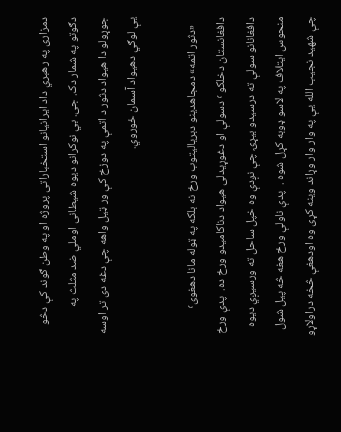دمزاری په رهبري داد ایرانیانو استخباراتی پروژه او په وطن ګوند کې دڅو دګوتو په شمار دک. جی. بي نوکرانو دیوه شیطانی اوملي ضد مثلث په جوړولو دا هیواد دثور د اتمې په دوزخ کې ور ټیل واهه چې دغه دی تر اوسه یې لوګي دهیواد آسمان ځوروي.

   «دثور اتمه» دمجاهدینو دبریالیتوب ورځ نه بلکه په ټوله مانا دهغوی٬ دافغانستان دخلکو ٬ دسولې او دغوړیدلی هیواد دناکامیدو ورځ ده.  پدې ورځ دافغانانو سولې ته درسیدو بیړۍ چې نږدې وه خپل ساحل ته ورسیږي دیوه منحوس ایتلاف په لاسو ډوبه کړل شوه .  پدې ناولې ورځ هغه څه پیل شول چې شهید نجیب الله یې په وار وار وړاند وینه کړی وه اودهغې څخه دراولاړو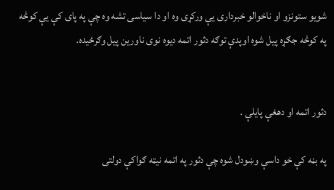شویو ستونزو او ناخوالو خبرداری یې ورکړی وه او دا سیاسی تشه وه چې په پای کې یې کوڅه په کوڅه جګړه پیل شوه اوپدې توګه دثور اتمه دیوه نوی ناورین پیل وګرځیده.


دثور اتمه او دهغې پایلې .

په بڼه کې خو داسې وښودل شوه چې دثور په اتمه نیټه ګواکې دولتی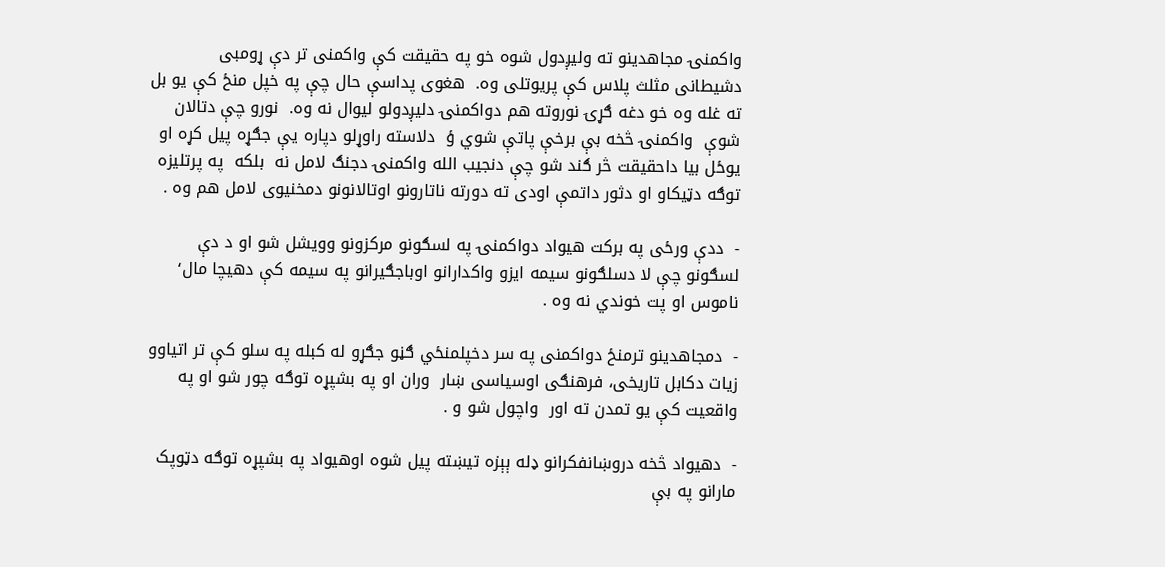واکمنۍ مجاهدینو ته ولیږدول شوه خو په حقیقت کې واکمنی تر دې ړومبی دشیطانی مثلث پلاس کې پریوتلی وه.  هغوی پداسې حال چې په خپل منځ کې یو بل ته غله وه خو دغه ګړۍ نوروته هم دواکمنۍ دلیږدولو لیوال نه وه.  نورو چې دتالان شوې  واکمنۍ څخه بې برخې پاتې شوي ؤ  دلاسته راوړلو دپاره یې جګړه پیل کړه او یوځل بیا داحقیقت څر ګند شو چې دنجیب الله واکمنۍ دجنګ لامل نه  بلکه  په پرتلیزه توګه دټیکاو او دثور داتمې اودی ته دورته ناتارونو اوتالانونو دمخنیوی لامل هم وه .

-  ددې ورځی په برکت هیواد دواکمنۍ په لسګونو مرکزونو وویشل شو او د دې لسګونو چې لا دسلګونو سیمه ایزو واکدارانو اوباجګیرانو په سیمه کې دهیچا مال٬ ناموس او پت خوندي نه وه .

-  دمجاهدینو ترمنځ دواکمنی په سر دخپلمنځي ګڼو جګړو له کبله په سلو کې تر اتیاوو زیات دکابل تاریخی، فرهنګی اوسیاسی ښار  وران او په بشپړه توګه چور شو او په واقعیت کې یو تمدن ته اور  واچول شو و .

-  دهیواد څخه دروښانفکرانو ډله ېېزه تیښته پیل شوه اوهیواد په بشپړه توګه دټوپک مارانو په بې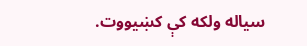سیاله ولکه کې کښیووت.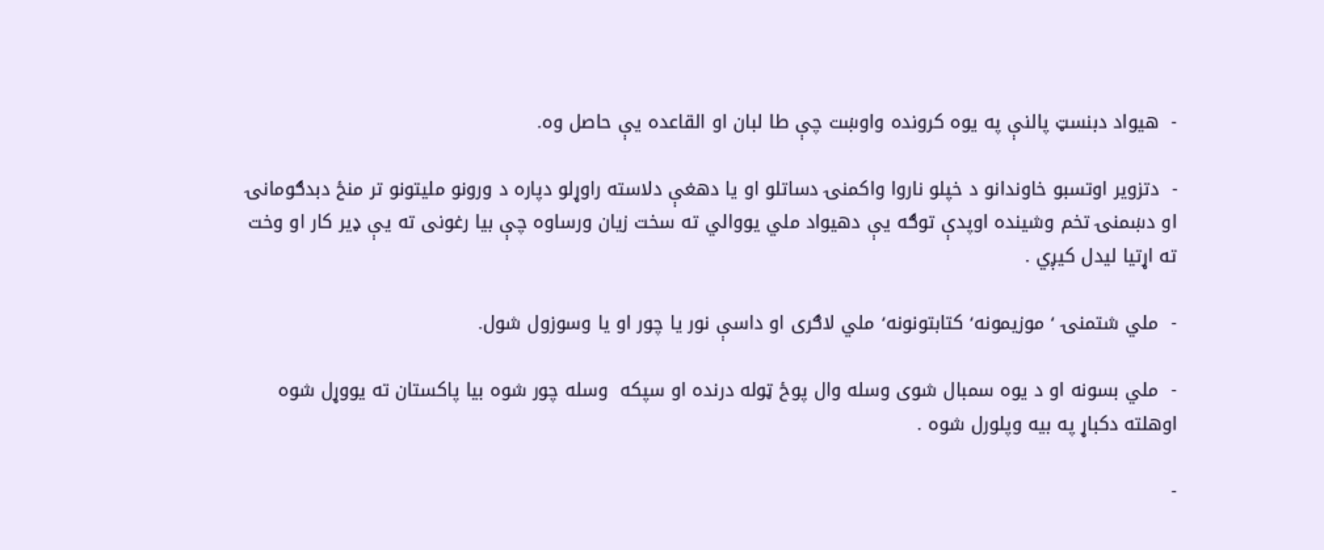-  هیواد دبنسټ پالنې په یوه کرونده واوښت چې طا لبان او القاعده یې حاصل وه.

-  دتزویر اوتسبو خاوندانو د خپلو ناروا واکمنۍ دساتلو او یا دهغې دلاسته راوړلو دپاره د ورونو ملیتونو تر منځ دبدګومانۍ او دښمنۍ تخم وشینده اوپدې توګه یې دهیواد ملي یووالي ته سخت زیان ورساوه چې بیا رغونی ته یې ډیر کار او وخت ته اړتیا لیدل کیږي .

-  ملي شتمنۍ ٬ موزیمونه٬ کتابتونونه٬ ملي لاګری او داسې نور یا چور او یا وسوزول شول.

-  ملي بسونه او د یوه سمبال شوی وسله وال پوځ ټوله درنده او سپکه  وسله چور شوه بیا پاکستان ته یووړل شوه اوهلته دکباړ په بیه وپلورل شوه .

-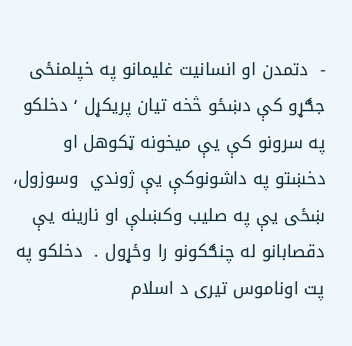-  دتمدن او انسانیت غلیمانو په خپلمنځی جګړو کې دښځو څخه تیان پریکړل ٬ دخلکو په سرونو کې یې میخونه ټکوهل او دخښتو په داشونوکې یې ژوندي  وسوزول، ښځی یې په صلیب وکښلې او نارینه یې دقصابانو له چنګکونو را وځړول .  دخلکو په پت اوناموس تیری د اسلام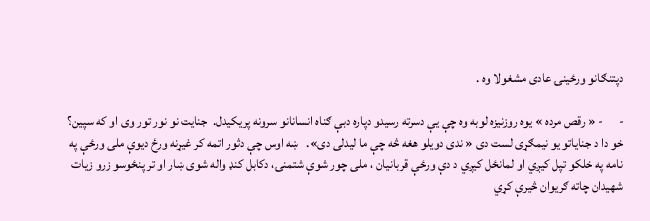دپتنګانو ورځینۍ عادی مشغولا وه .

-      - « رقص مرده » یوه روزنیزه لوبه وه چې یې دسرته رسیدو دپاره دبې ګناه انسانانو سرونه پریکیدل.  جنایت نو نور تور وی او که سپین؟   خو دا د جنایاتو یو نیمګړی لست دی « ندی دویلو هغه څه چې ما لیدلی دی».   ښه اوس چې دثور اتمه کر غیړنه ورځ دیوې ملی ورځې په نامه په خلکو تپل کیږي او لمانځل کیږي د دې ورځې قربانیان ، ملی چور شوې شتمنۍ، دکابل کنډ واله شوی ښار او تر پنځوسو زرو زیات شهیدان چاته ګریوان څیرې کړي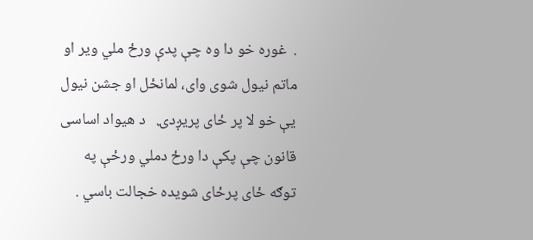.  غوره خو دا وه چې پدې ورځ ملي ویر او ماتم نیول شوی وای، لمانځل او جشن نیول یې خو لا پر ځای پریږدۍ.   د هیواد اساسی قانون چې پکې دا ورځ دملي ورځې په توګه ځای پرځای شویده خجالت باسي .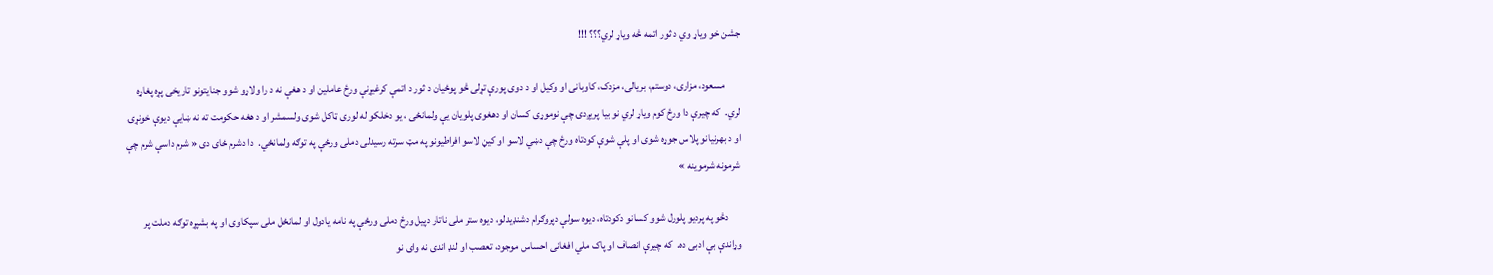جشن خو ویاړ وي د ثور اتمه څه ویاړ لري؟؟؟ !!!

       مسعود، مزاری، دوستم، بریالی، مزدک، کاوبانی او وکیل او د دوی پورې تړلی څو پوځیان د ثور د اتمې کرغیړنې ورځ عاملین او د هغې نه د را ولاړو شوو جنایتونو تاریخی پړه پغاړه لري.  که چیرې دا ورځ کوم ویاړ لري نو بیا پریږدۍ چې نوموړی کسان او دهغوی پلویان یې ولمانځی ، یو دخلکو له لوری ټاکل شوی ولسمشر او د هغه حکومت ته نه ښایې دیوې خونړۍ او د بهرنیانو پلاس جوړه شوی او پلې شوې کودتاه ورځ چې دښي لاسو او کیڼ لاسو افراطیونو په مټ سرته رسیدلی دملی ورځې په توګه ولمانځي.  دا دشرم ځای دی « شرم داسې شرم چې شرمونه شرموینه »

      دڅو په پردیو پلورل شوو کسانو دکودتاه، دیوه سولې دپروګرام دشنډیدلو، دیوه ستر ملی ناتار دپیل ورځ دملی ورځې په نامه یادول او لمانځل ملی سپکاوی او په بشپړه توګه دملت پر وړاندې بې ادبی ده.  که چیرې انصاف او پاک ملي افغانی احساس موجود، تعصب او لنډ اندی نه وای نو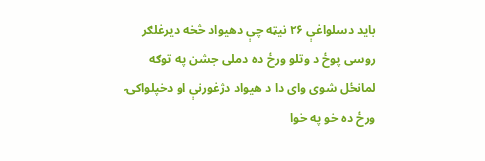باید دسلواغې ۲۶ نیټه چې دهیواد څخه دیرغلګر روسی پوځ د وتلو ورځ ده دملی جشن په توګه لمانځل شوی وای دا د هیواد دژغورنې او دخپلواکۍ ورځ ده خو په خوا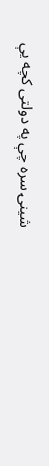شینۍ سره چې په دولتی کچه یې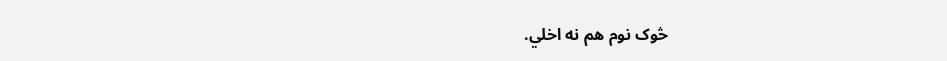څوک نوم هم نه اخلي.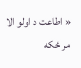« اطاعت د اولو الا مر ځکه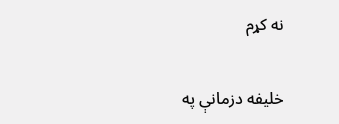نه کړم

خلیفه دزمانې په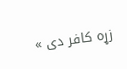زړه کافر دی »